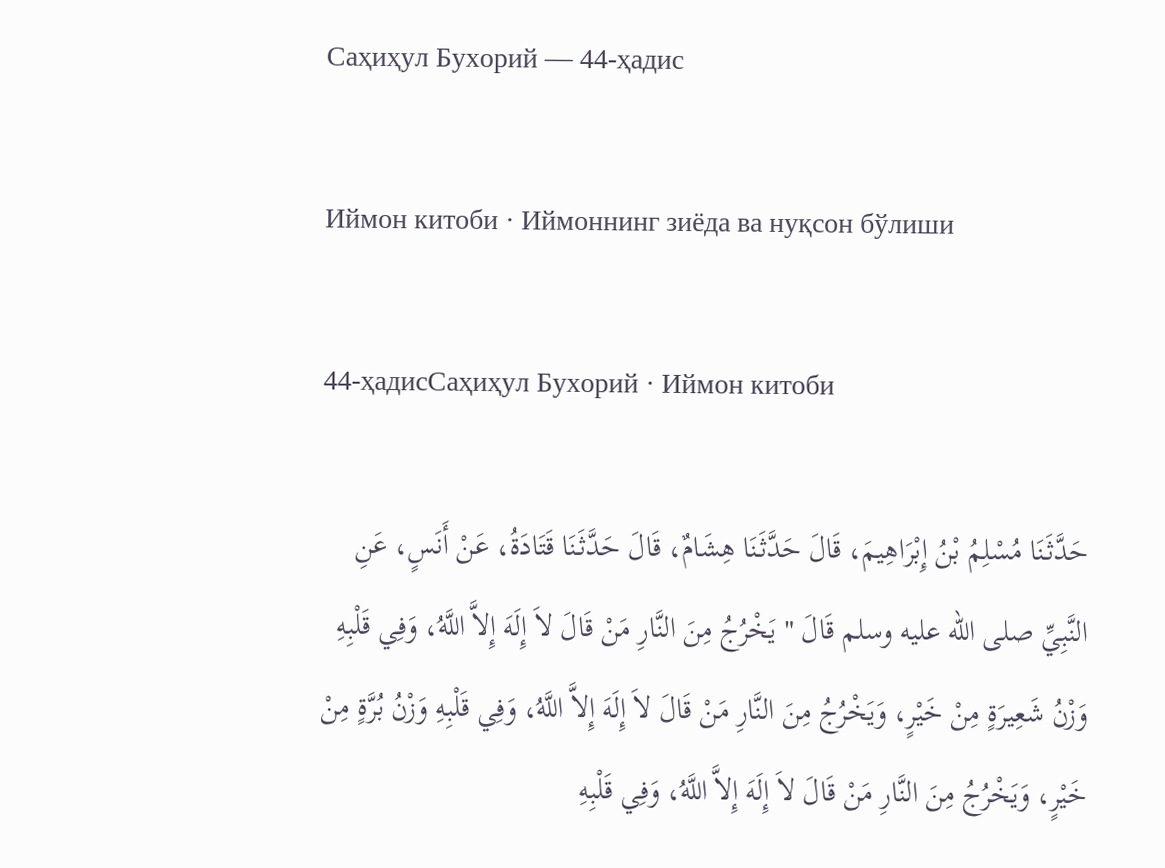Саҳиҳул Бухорий — 44-ҳадис

Иймон китоби · Иймоннинг зиёда ва нуқсон бўлиши

44-ҳадисСаҳиҳул Бухорий · Иймон китоби

حَدَّثَنَا مُسْلِمُ بْنُ إِبْرَاهِيمَ، قَالَ حَدَّثَنَا هِشَامٌ، قَالَ حَدَّثَنَا قَتَادَةُ، عَنْ أَنَسٍ، عَنِ النَّبِيِّ صلى الله عليه وسلم قَالَ " يَخْرُجُ مِنَ النَّارِ مَنْ قَالَ لاَ إِلَهَ إِلاَّ اللَّهُ، وَفِي قَلْبِهِ وَزْنُ شَعِيرَةٍ مِنْ خَيْرٍ، وَيَخْرُجُ مِنَ النَّارِ مَنْ قَالَ لاَ إِلَهَ إِلاَّ اللَّهُ، وَفِي قَلْبِهِ وَزْنُ بُرَّةٍ مِنْ خَيْرٍ، وَيَخْرُجُ مِنَ النَّارِ مَنْ قَالَ لاَ إِلَهَ إِلاَّ اللَّهُ، وَفِي قَلْبِهِ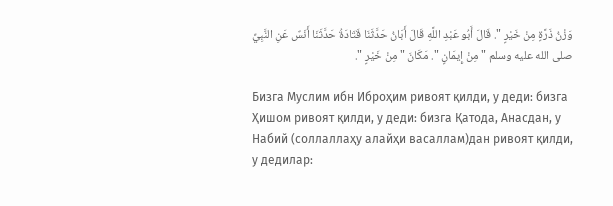وَزْنُ ذَرَّةٍ مِنْ خَيْرٍ ". قَالَ أَبُو عَبْدِ اللَّهِ قَالَ أَبَانُ حَدَّثَنَا قَتَادَةُ حَدَّثَنَا أَنَسٌ عَنِ النَّبِيِّ صلى الله عليه وسلم " مِنْ إِيمَانٍ ". مَكَانَ " مِنْ خَيْرٍ ".

Бизга Муслим ибн Иброҳим ривоят қилди, у деди: бизга Ҳишом ривоят қилди, у деди: бизга Қатода, Анасдан, у Набий (соллаллаҳу алайҳи васаллам)дан ривоят қилди, у дедилар: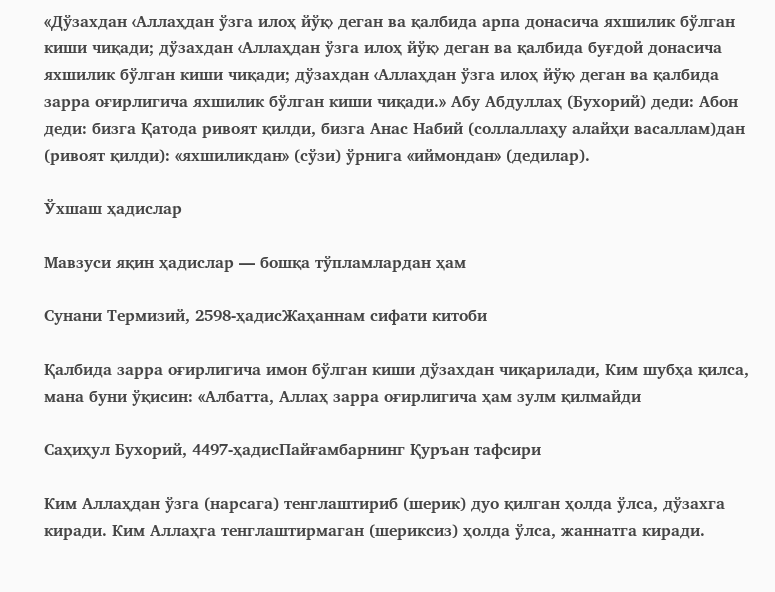«Дўзахдан ‹Аллаҳдан ўзга илоҳ йўқ› деган ва қалбида арпа донасича яхшилик бўлган киши чиқади; дўзахдан ‹Аллаҳдан ўзга илоҳ йўқ› деган ва қалбида буғдой донасича яхшилик бўлган киши чиқади; дўзахдан ‹Аллаҳдан ўзга илоҳ йўқ› деган ва қалбида зарра оғирлигича яхшилик бўлган киши чиқади.» Абу Абдуллаҳ (Бухорий) деди: Абон деди: бизга Қатода ривоят қилди, бизга Анас Набий (соллаллаҳу алайҳи васаллам)дан (ривоят қилди): «яхшиликдан» (сўзи) ўрнига «иймондан» (дедилар).

Ўхшаш ҳадислар

Мавзуси яқин ҳадислар — бошқа тўпламлардан ҳам

Сунани Термизий, 2598-ҳадисЖаҳаннам сифати китоби

Қалбида зарра оғирлигича имон бўлган киши дўзахдан чиқарилади, Ким шубҳа қилса, мана буни ўқисин: «Албатта, Аллаҳ зарра оғирлигича ҳам зулм қилмайди

Саҳиҳул Бухорий, 4497-ҳадисПайғамбарнинг Қуръан тафсири

Ким Аллаҳдан ўзга (нарсага) тенглаштириб (шерик) дуо қилган ҳолда ўлса, дўзахга киради. Ким Аллаҳга тенглаштирмаган (шериксиз) ҳолда ўлса, жаннатга киради.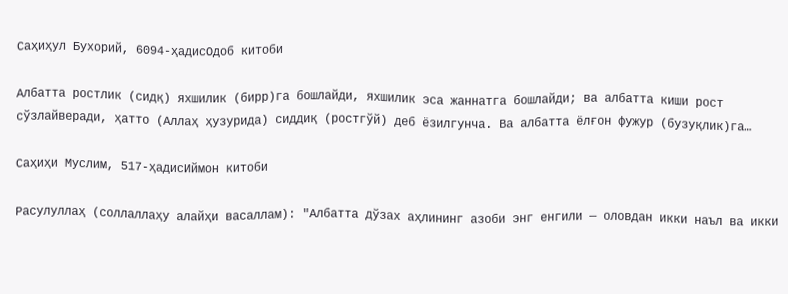Саҳиҳул Бухорий, 6094-ҳадисОдоб китоби

Албатта ростлик (сидқ) яхшилик (бирр)га бошлайди, яхшилик эса жаннатга бошлайди; ва албатта киши рост сўзлайверади, ҳатто (Аллаҳ ҳузурида) сиддиқ (ростгўй) деб ёзилгунча. Ва албатта ёлғон фужур (бузуқлик)га…

Саҳиҳи Муслим, 517-ҳадисИймон китоби

Расулуллаҳ (соллаллаҳу алайҳи васаллам): "Албатта дўзах аҳлининг азоби энг енгили — оловдан икки наъл ва икки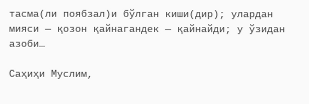тасма(ли поябзал)и бўлган киши(дир); улардан мияси — қозон қайнагандек — қайнайди; у ўзидан азоби…

Саҳиҳи Муслим,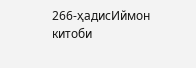266-ҳадисИймон китоби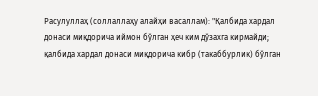Расулуллаҳ (соллаллаҳу алайҳи васаллам): "Қалбида хардал донаси миқдорича иймон бўлган ҳеч ким дўзахга кирмайди; қалбида хардал донаси миқдорича кибр (такаббурлик) бўлган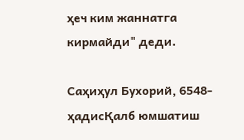ҳеч ким жаннатга кирмайди" деди.

Саҳиҳул Бухорий, 6548-ҳадисҚалб юмшатиш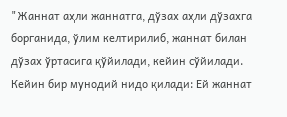"Жаннат аҳли жаннатга, дўзах аҳли дўзахга борганида, ўлим келтирилиб, жаннат билан дўзах ўртасига қўйилади, кейин сўйилади. Кейин бир мунодий нидо қилади: Ей жаннат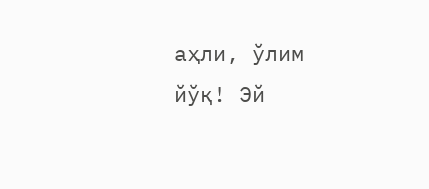аҳли, ўлим йўқ! Эй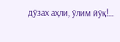дўзах аҳли, ўлим йўқ!…